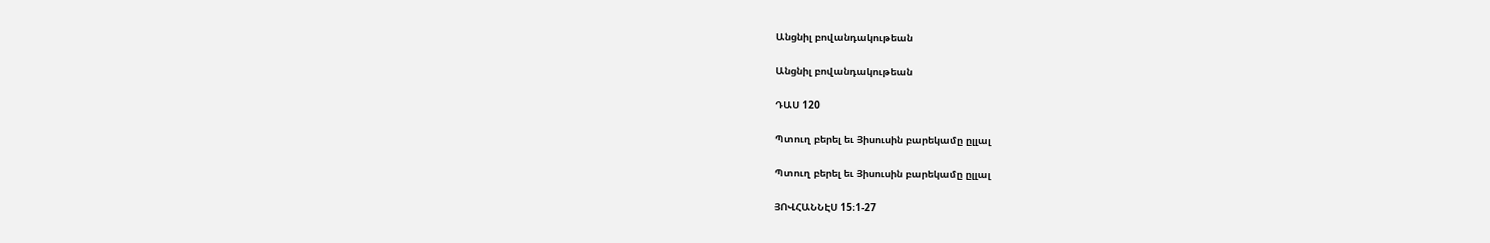Անցնիլ բովանդակութեան

Անցնիլ բովանդակութեան

ԴԱՍ 120

Պտուղ բերել եւ Յիսուսին բարեկամը ըլլալ

Պտուղ բերել եւ Յիսուսին բարեկամը ըլլալ

ՅՈՎՀԱՆՆԷՍ 15։1-27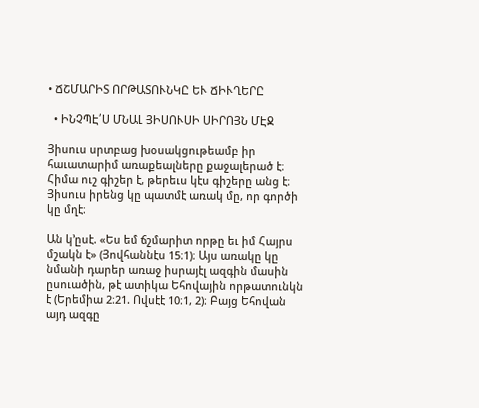• ՃՇՄԱՐԻՏ ՈՐԹԱՏՈՒՆԿԸ ԵՒ ՃԻՒՂԵՐԸ

  • ԻՆՉՊԷ՛Ս ՄՆԱԼ ՅԻՍՈՒՍԻ ՍԻՐՈՅՆ ՄԷՋ

Յիսուս սրտբաց խօսակցութեամբ իր հաւատարիմ առաքեալները քաջալերած է։ Հիմա ուշ գիշեր է, թերեւս կէս գիշերը անց է։ Յիսուս իրենց կը պատմէ առակ մը, որ գործի կը մղէ։

Ան կ’ըսէ. «Ես եմ ճշմարիտ որթը եւ իմ Հայրս մշակն է» (Յովհաննէս 15։1)։ Այս առակը կը նմանի դարեր առաջ իսրայէլ ազգին մասին ըսուածին, թէ ատիկա Եհովային որթատունկն է (Երեմիա 2։21. Ովսէէ 10։1, 2)։ Բայց Եհովան այդ ազգը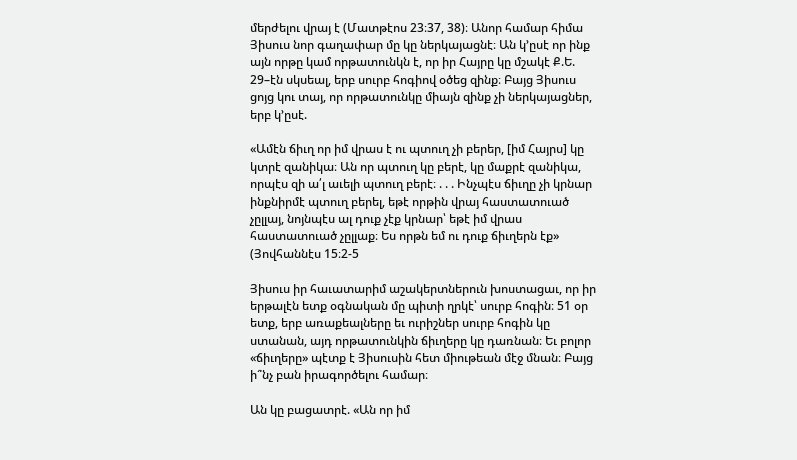մերժելու վրայ է (Մատթէոս 23։37, 38)։ Անոր համար հիմա Յիսուս նոր գաղափար մը կը ներկայացնէ։ Ան կ’ըսէ որ ինք այն որթը կամ որթատունկն է, որ իր Հայրը կը մշակէ Ք.Ե. 29–էն սկսեալ, երբ սուրբ հոգիով օծեց զինք։ Բայց Յիսուս ցոյց կու տայ, որ որթատունկը միայն զինք չի ներկայացներ, երբ կ’ըսէ.

«Ամէն ճիւղ որ իմ վրաս է ու պտուղ չի բերեր, [իմ Հայրս] կը կտրէ զանիկա։ Ան որ պտուղ կը բերէ, կը մաքրէ զանիկա, որպէս զի ա՛լ աւելի պտուղ բերէ։ . . . Ինչպէս ճիւղը չի կրնար ինքնիրմէ պտուղ բերել, եթէ որթին վրայ հաստատուած չըլլայ, նոյնպէս ալ դուք չէք կրնար՝ եթէ իմ վրաս հաստատուած չըլլաք։ Ես որթն եմ ու դուք ճիւղերն էք» (Յովհաննէս 15։2-5

Յիսուս իր հաւատարիմ աշակերտներուն խոստացաւ, որ իր երթալէն ետք օգնական մը պիտի ղրկէ՝ սուրբ հոգին։ 51 օր ետք, երբ առաքեալները եւ ուրիշներ սուրբ հոգին կը ստանան, այդ որթատունկին ճիւղերը կը դառնան։ Եւ բոլոր «ճիւղերը» պէտք է Յիսուսին հետ միութեան մէջ մնան։ Բայց ի՞նչ բան իրագործելու համար։

Ան կը բացատրէ. «Ան որ իմ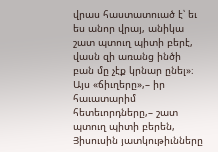վրաս հաստատուած է՝ եւ ես անոր վրայ, անիկա շատ պտուղ պիտի բերէ, վասն զի առանց ինծի բան մը չէք կրնար ընել»։ Այս «ճիւղերը»,– իր հաւատարիմ հետեւորդները,– շատ պտուղ պիտի բերեն, Յիսուսին յատկութիւնները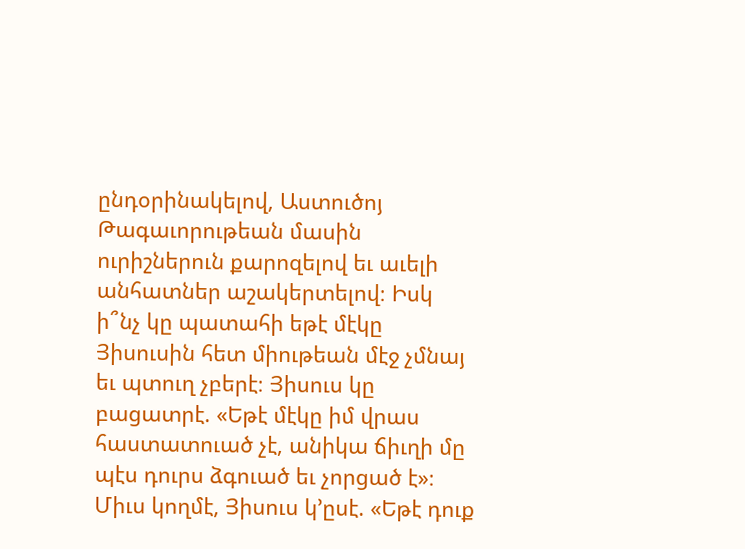ընդօրինակելով, Աստուծոյ Թագաւորութեան մասին ուրիշներուն քարոզելով եւ աւելի անհատներ աշակերտելով։ Իսկ ի՞նչ կը պատահի եթէ մէկը Յիսուսին հետ միութեան մէջ չմնայ եւ պտուղ չբերէ։ Յիսուս կը բացատրէ. «Եթէ մէկը իմ վրաս հաստատուած չէ, անիկա ճիւղի մը պէս դուրս ձգուած եւ չորցած է»։ Միւս կողմէ, Յիսուս կ’ըսէ. «Եթէ դուք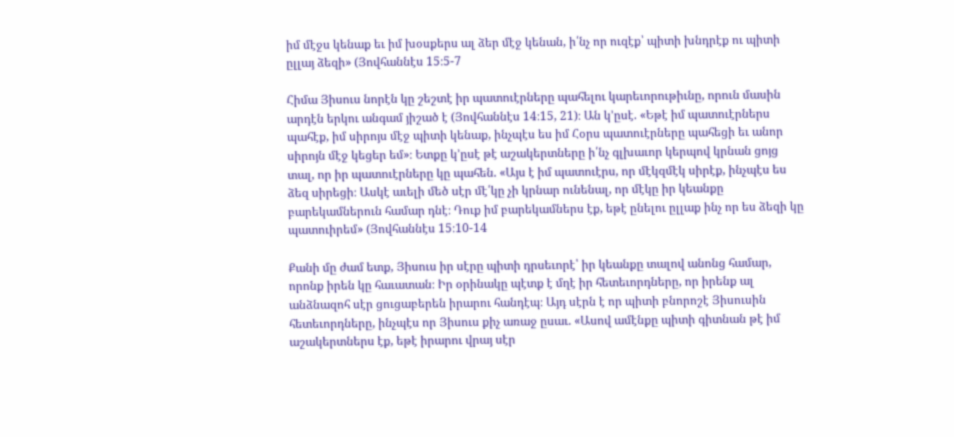իմ մէջս կենաք եւ իմ խօսքերս ալ ձեր մէջ կենան, ի՛նչ որ ուզէք՝ պիտի խնդրէք ու պիտի ըլլայ ձեզի» (Յովհաննէս 15։5-7

Հիմա Յիսուս նորէն կը շեշտէ իր պատուէրները պահելու կարեւորութիւնը, որուն մասին արդէն երկու անգամ յիշած է (Յովհաննէս 14։15, 21)։ Ան կ’ըսէ. «Եթէ իմ պատուէրներս պահէք, իմ սիրոյս մէջ պիտի կենաք, ինչպէս ես իմ Հօրս պատուէրները պահեցի եւ անոր սիրոյն մէջ կեցեր եմ»։ Ետքը կ’ըսէ թէ աշակերտները ի՛նչ գլխաւոր կերպով կրնան ցոյց տալ, որ իր պատուէրները կը պահեն. «Այս է իմ պատուէրս, որ մէկզմէկ սիրէք, ինչպէս ես ձեզ սիրեցի։ Ասկէ աւելի մեծ սէր մէ՛կը չի կրնար ունենալ, որ մէկը իր կեանքը բարեկամներուն համար դնէ։ Դուք իմ բարեկամներս էք, եթէ ընելու ըլլաք ինչ որ ես ձեզի կը պատուիրեմ» (Յովհաննէս 15։10-14

Քանի մը ժամ ետք, Յիսուս իր սէրը պիտի դրսեւորէ՝ իր կեանքը տալով անոնց համար, որոնք իրեն կը հաւատան։ Իր օրինակը պէտք է մղէ իր հետեւորդները, որ իրենք ալ անձնազոհ սէր ցուցաբերեն իրարու հանդէպ։ Այդ սէրն է որ պիտի բնորոշէ Յիսուսին հետեւորդները, ինչպէս որ Յիսուս քիչ առաջ ըսաւ. «Ասով ամէնքը պիտի գիտնան թէ իմ աշակերտներս էք, եթէ իրարու վրայ սէր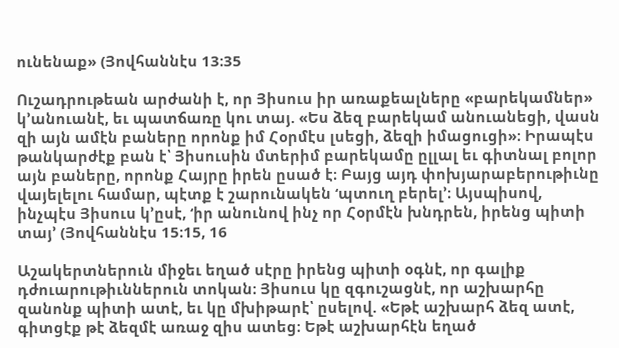ունենաք» (Յովհաննէս 13։35

Ուշադրութեան արժանի է, որ Յիսուս իր առաքեալները «բարեկամներ» կ’անուանէ, եւ պատճառը կու տայ. «Ես ձեզ բարեկամ անուանեցի, վասն զի այն ամէն բաները որոնք իմ Հօրմէս լսեցի, ձեզի իմացուցի»։ Իրապէս թանկարժէք բան է՝ Յիսուսին մտերիմ բարեկամը ըլլալ եւ գիտնալ բոլոր այն բաները, որոնք Հայրը իրեն ըսած է։ Բայց այդ փոխյարաբերութիւնը վայելելու համար, պէտք է շարունակեն ‘պտուղ բերել’։ Այսպիսով, ինչպէս Յիսուս կ’ըսէ, ‘իր անունով ինչ որ Հօրմէն խնդրեն, իրենց պիտի տայ’ (Յովհաննէս 15։15, 16

Աշակերտներուն միջեւ եղած սէրը իրենց պիտի օգնէ, որ գալիք դժուարութիւններուն տոկան։ Յիսուս կը զգուշացնէ, որ աշխարհը զանոնք պիտի ատէ, եւ կը մխիթարէ՝ ըսելով. «Եթէ աշխարհ ձեզ ատէ, գիտցէք թէ ձեզմէ առաջ զիս ատեց։ Եթէ աշխարհէն եղած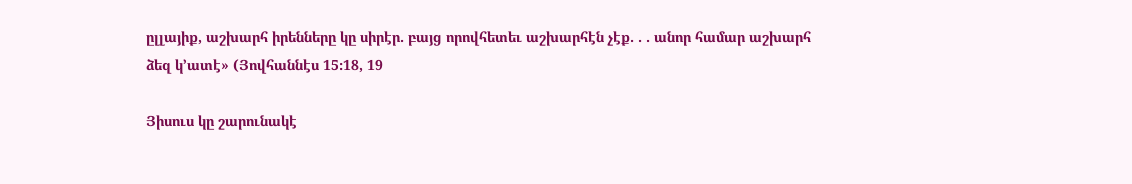ըլլայիք, աշխարհ իրենները կը սիրէր. բայց որովհետեւ աշխարհէն չէք. . . անոր համար աշխարհ ձեզ կ’ատէ» (Յովհաննէս 15։18, 19

Յիսուս կը շարունակէ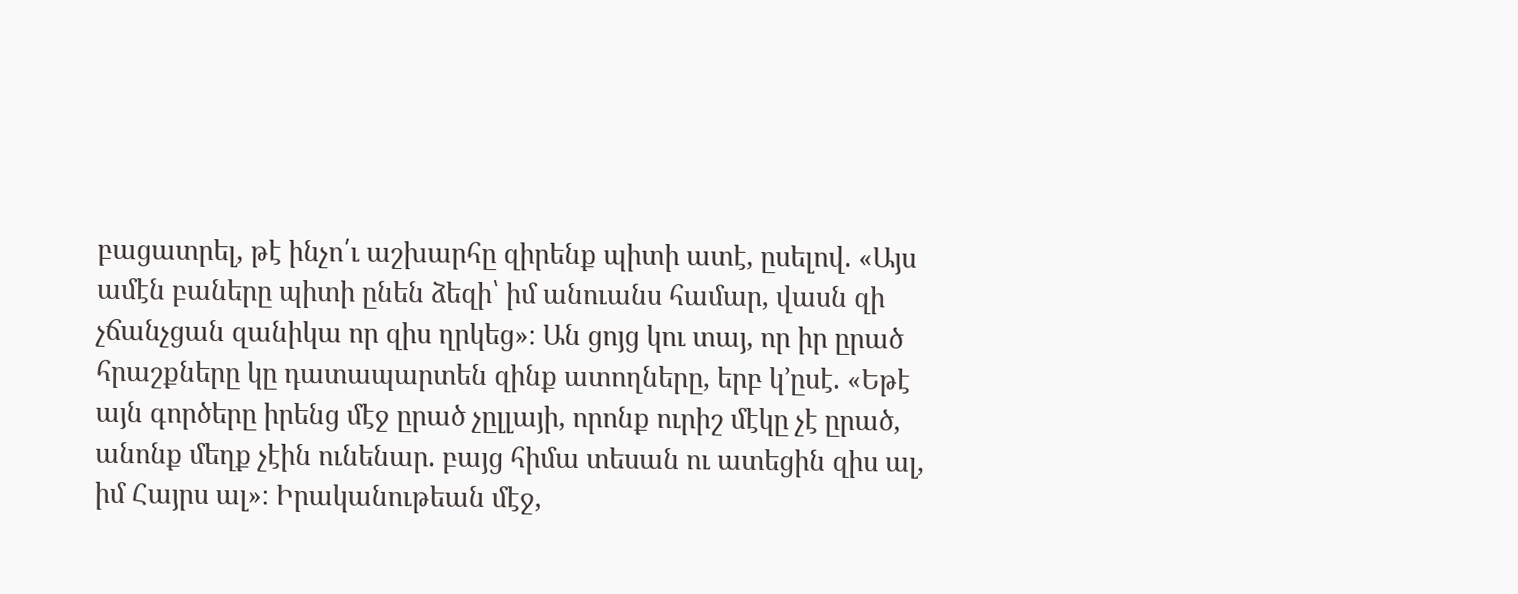բացատրել, թէ ինչո՛ւ աշխարհը զիրենք պիտի ատէ, ըսելով. «Այս ամէն բաները պիտի ընեն ձեզի՝ իմ անուանս համար, վասն զի չճանչցան զանիկա որ զիս ղրկեց»։ Ան ցոյց կու տայ, որ իր ըրած հրաշքները կը դատապարտեն զինք ատողները, երբ կ’ըսէ. «Եթէ այն գործերը իրենց մէջ ըրած չըլլայի, որոնք ուրիշ մէկը չէ ըրած, անոնք մեղք չէին ունենար. բայց հիմա տեսան ու ատեցին զիս ալ, իմ Հայրս ալ»։ Իրականութեան մէջ,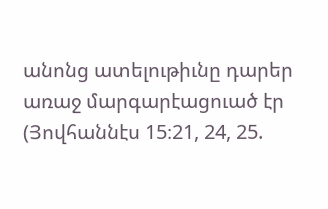անոնց ատելութիւնը դարեր առաջ մարգարէացուած էր (Յովհաննէս 15։21, 24, 25.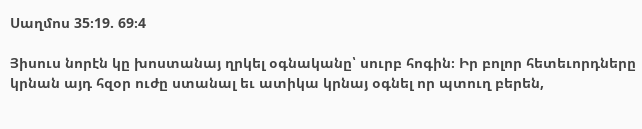Սաղմոս 35։19. 69։4

Յիսուս նորէն կը խոստանայ ղրկել օգնականը՝ սուրբ հոգին։ Իր բոլոր հետեւորդները կրնան այդ հզօր ուժը ստանալ եւ ատիկա կրնայ օգնել որ պտուղ բերեն,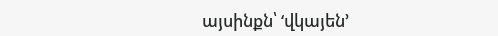այսինքն՝ ‘վկայեն’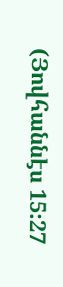(Յովհաննէս 15։27